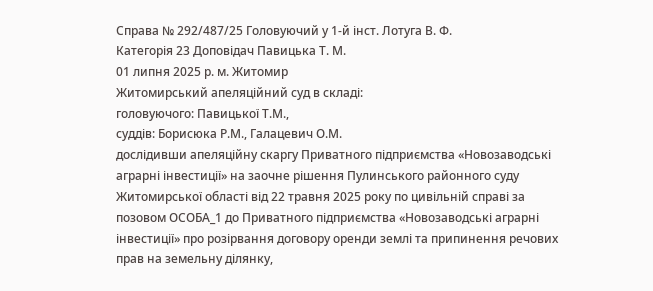Справа № 292/487/25 Головуючий у 1-й інст. Лотуга В. Ф.
Категорія 23 Доповідач Павицька Т. М.
01 липня 2025 р. м. Житомир
Житомирський апеляційний суд в складі:
головуючого: Павицької Т.М.,
суддів: Борисюка Р.М., Галацевич О.М.
дослідивши апеляційну скаргу Приватного підприємства «Новозаводські аграрні інвестиції» на заочне рішення Пулинського районного суду Житомирської області від 22 травня 2025 року по цивільній справі за позовом ОСОБА_1 до Приватного підприємства «Новозаводські аграрні інвестиції» про розірвання договору оренди землі та припинення речових прав на земельну ділянку,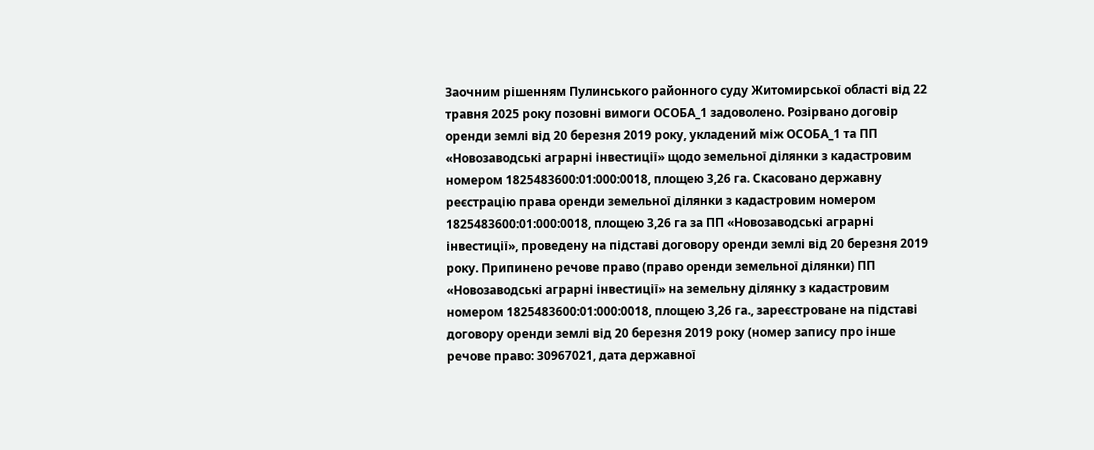Заочним рішенням Пулинського районного суду Житомирської області від 22 травня 2025 року позовні вимоги ОСОБА_1 задоволено. Розірвано договір оренди землі від 20 березня 2019 року, укладений між ОСОБА_1 та ПП «Новозаводські аграрні інвестиції» щодо земельної ділянки з кадастровим номером 1825483600:01:000:0018, площею 3,26 га. Скасовано державну реєстрацію права оренди земельної ділянки з кадастровим номером 1825483600:01:000:0018, площею 3,26 га за ПП «Новозаводські аграрні інвестиції», проведену на підставі договору оренди землі від 20 березня 2019 року. Припинено речове право (право оренди земельної ділянки) ПП «Новозаводські аграрні інвестиції» на земельну ділянку з кадастровим номером 1825483600:01:000:0018, площею 3,26 га., зареєстроване на підставі договору оренди землі від 20 березня 2019 року (номер запису про інше речове право: 30967021, дата державної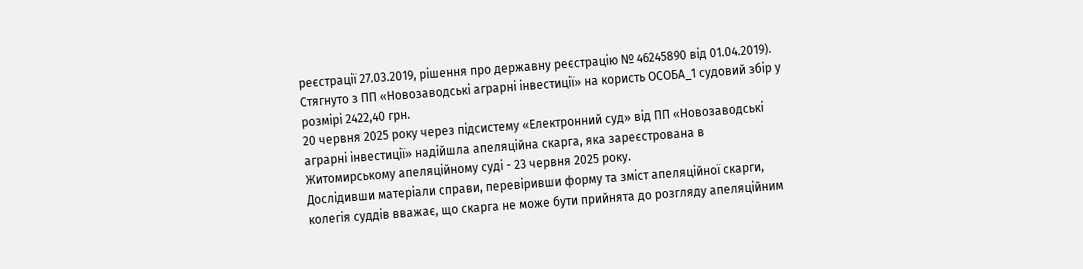реєстрації 27.03.2019, рішення про державну реєстрацію № 46245890 від 01.04.2019). Стягнуто з ПП «Новозаводські аграрні інвестиції» на користь ОСОБА_1 судовий збір у розмірі 2422,40 грн.
20 червня 2025 року через підсистему «Електронний суд» від ПП «Новозаводські аграрні інвестиції» надійшла апеляційна скарга, яка зареєстрована в Житомирському апеляційному суді - 23 червня 2025 року.
Дослідивши матеріали справи, перевіривши форму та зміст апеляційної скарги, колегія суддів вважає, що скарга не може бути прийнята до розгляду апеляційним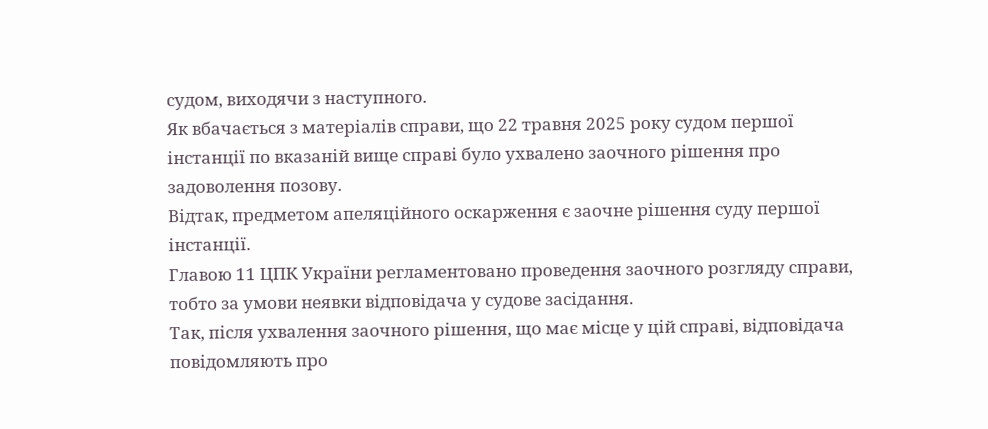судом, виходячи з наступного.
Як вбачається з матеріалів справи, що 22 травня 2025 року судом першої інстанції по вказаній вище справі було ухвалено заочного рішення про задоволення позову.
Відтак, предметом апеляційного оскарження є заочне рішення суду першої інстанції.
Главою 11 ЦПК України регламентовано проведення заочного розгляду справи, тобто за умови неявки відповідача у судове засідання.
Так, після ухвалення заочного рішення, що має місце у цій справі, відповідача повідомляють про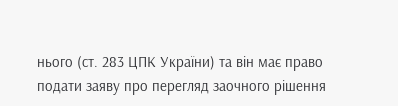нього (ст. 283 ЦПК України) та він має право подати заяву про перегляд заочного рішення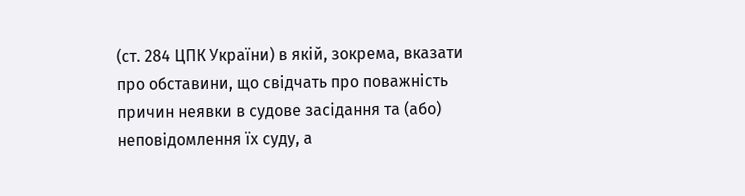(ст. 284 ЦПК України) в якій, зокрема, вказати про обставини, що свідчать про поважність причин неявки в судове засідання та (або) неповідомлення їх суду, а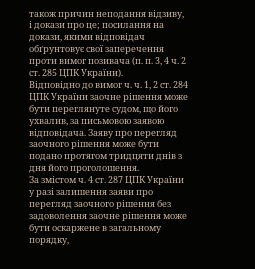також причин неподання відзиву, і докази про це; посилання на докази, якими відповідач обґрунтовує свої заперечення проти вимог позивача (п. п. 3, 4 ч. 2 ст. 285 ЦПК України).
Відповідно до вимог ч. ч. 1, 2 ст. 284 ЦПК України заочне рішення може бути переглянуте судом, що його ухвалив, за письмовою заявою відповідача. Заяву про перегляд заочного рішення може бути подано протягом тридцяти днів з дня його проголошення.
За змістом ч. 4 ст. 287 ЦПК України у разі залишення заяви про перегляд заочного рішення без задоволення заочне рішення може бути оскаржене в загальному порядку,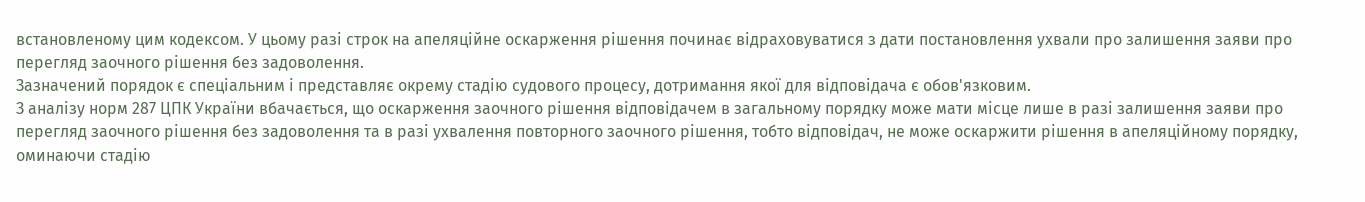встановленому цим кодексом. У цьому разі строк на апеляційне оскарження рішення починає відраховуватися з дати постановлення ухвали про залишення заяви про перегляд заочного рішення без задоволення.
Зазначений порядок є спеціальним і представляє окрему стадію судового процесу, дотримання якої для відповідача є обов'язковим.
З аналізу норм 287 ЦПК України вбачається, що оскарження заочного рішення відповідачем в загальному порядку може мати місце лише в разі залишення заяви про перегляд заочного рішення без задоволення та в разі ухвалення повторного заочного рішення, тобто відповідач, не може оскаржити рішення в апеляційному порядку, оминаючи стадію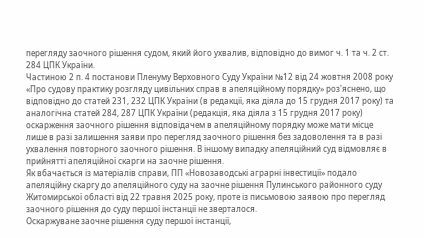перегляду заочного рішення судом, який його ухвалив, відповідно до вимог ч. 1 та ч. 2 ст. 284 ЦПК України.
Частиною 2 п. 4 постанови Пленуму Верховного Суду України №12 від 24 жовтня 2008 року «Про судову практику розгляду цивільних справ в апеляційному порядку» роз'яснено, що відповідно до статей 231, 232 ЦПК України (в редакції, яка діяла до 15 грудня 2017 року) та аналогічна статей 284, 287 ЦПК України (редакція, яка діяла з 15 грудня 2017 року) оскарження заочного рішення відповідачем в апеляційному порядку може мати місце лише в разі залишення заяви про перегляд заочного рішення без задоволення та в разі ухвалення повторного заочного рішення. В іншому випадку апеляційний суд відмовляє в прийнятті апеляційної скарги на заочне рішення.
Як вбачається із матеріалів справи, ПП «Новозаводські аграрні інвестиції» подало апеляційну скаргу до апеляційного суду на заочне рішення Пулинського районного суду Житомирської області від 22 травня 2025 року, проте із письмовою заявою про перегляд заочного рішення до суду першої інстанції не зверталося.
Оскаржуване заочне рішення суду першої інстанції,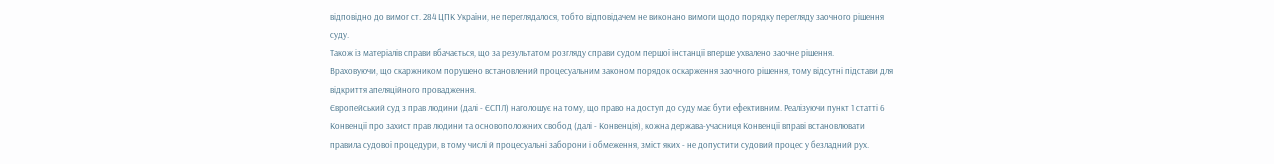відповідно до вимог ст. 284 ЦПК України, не переглядалося, тобто відповідачем не виконано вимоги щодо порядку перегляду заочного рішення суду.
Також із матеріалів справи вбачається, що за результатом розгляду справи судом першої інстанції вперше ухвалено заочне рішення.
Враховуючи, що скаржником порушено встановлений процесуальним законом порядок оскарження заочного рішення, тому відсутні підстави для відкриття апеляційного провадження.
Європейський суд з прав людини (далі - ЄСПЛ) наголошує на тому, що право на доступ до суду має бути ефективним. Реалізуючи пункт 1 статті 6 Конвенції про захист прав людини та основоположних свобод (далі - Конвенція), кожна держава-учасниця Конвенції вправі встановлювати правила судової процедури, в тому числі й процесуальні заборони і обмеження, зміст яких - не допустити судовий процес у безладний рух.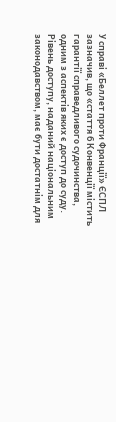У справі «Беллет проти Франції» ЄСПЛ зазначив, що «стаття 6 Конвенції містить гарантії справедливого судочинства, одним з аспектів яких є доступ до суду. Рівень доступу, наданий національним законодавством, має бути достатнім для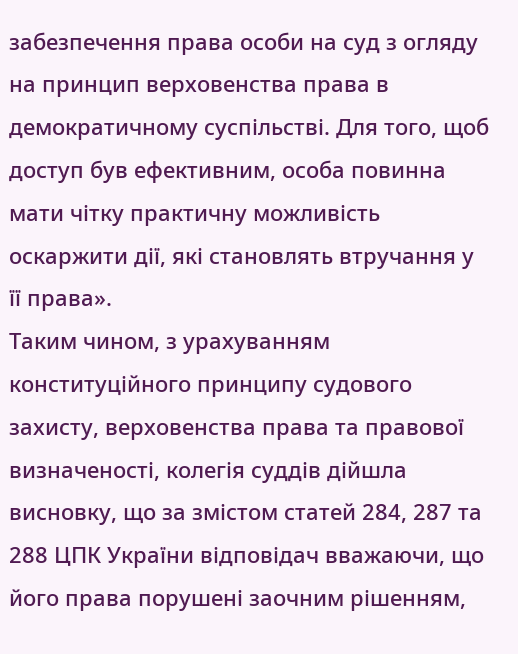забезпечення права особи на суд з огляду на принцип верховенства права в демократичному суспільстві. Для того, щоб доступ був ефективним, особа повинна мати чітку практичну можливість оскаржити дії, які становлять втручання у її права».
Таким чином, з урахуванням конституційного принципу судового захисту, верховенства права та правової визначеності, колегія суддів дійшла висновку, що за змістом статей 284, 287 та 288 ЦПК України відповідач вважаючи, що його права порушені заочним рішенням,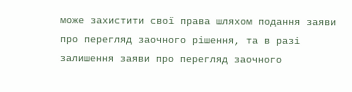може захистити свої права шляхом подання заяви про перегляд заочного рішення, та в разі залишення заяви про перегляд заочного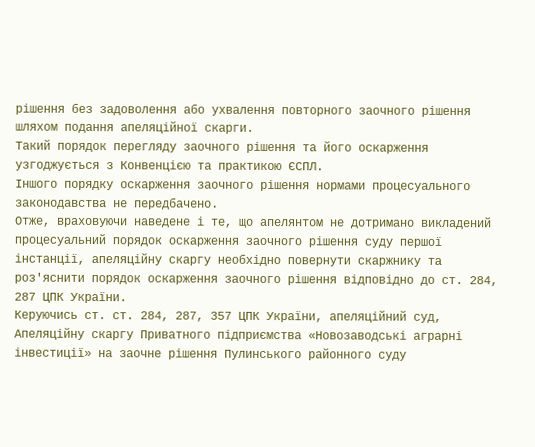рішення без задоволення або ухвалення повторного заочного рішення шляхом подання апеляційної скарги.
Такий порядок перегляду заочного рішення та його оскарження узгоджується з Конвенцією та практикою ЄСПЛ.
Іншого порядку оскарження заочного рішення нормами процесуального законодавства не передбачено.
Отже, враховуючи наведене і те, що апелянтом не дотримано викладений процесуальний порядок оскарження заочного рішення суду першої інстанції, апеляційну скаргу необхідно повернути скаржнику та роз'яснити порядок оскарження заочного рішення відповідно до ст. 284, 287 ЦПК України.
Керуючись ст. ст. 284, 287, 357 ЦПК України, апеляційний суд,
Апеляційну скаргу Приватного підприємства «Новозаводські аграрні інвестиції» на заочне рішення Пулинського районного суду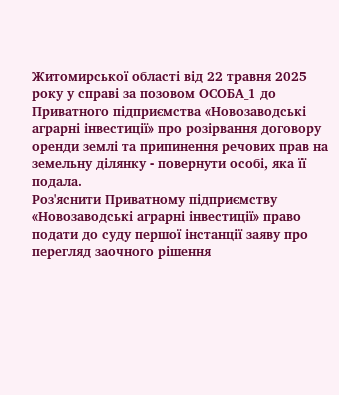Житомирської області від 22 травня 2025 року у справі за позовом ОСОБА_1 до Приватного підприємства «Новозаводські аграрні інвестиції» про розірвання договору оренди землі та припинення речових прав на земельну ділянку - повернути особі, яка її подала.
Роз'яснити Приватному підприємству «Новозаводські аграрні інвестиції» право подати до суду першої інстанції заяву про перегляд заочного рішення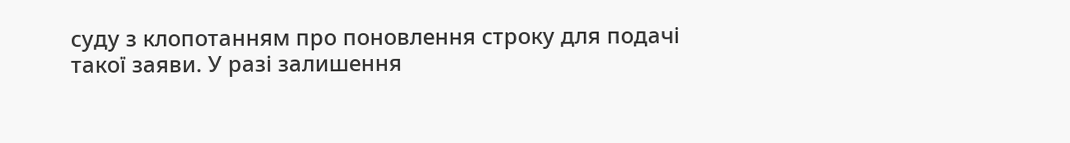суду з клопотанням про поновлення строку для подачі такої заяви. У разі залишення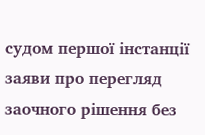судом першої інстанції заяви про перегляд заочного рішення без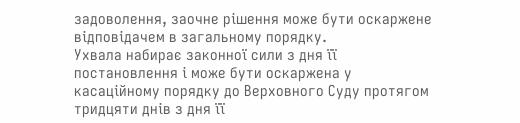задоволення, заочне рішення може бути оскаржене відповідачем в загальному порядку.
Ухвала набирає законної сили з дня її постановлення і може бути оскаржена у касаційному порядку до Верховного Суду протягом тридцяти днів з дня її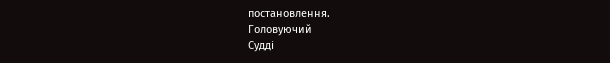постановлення.
Головуючий
Судді